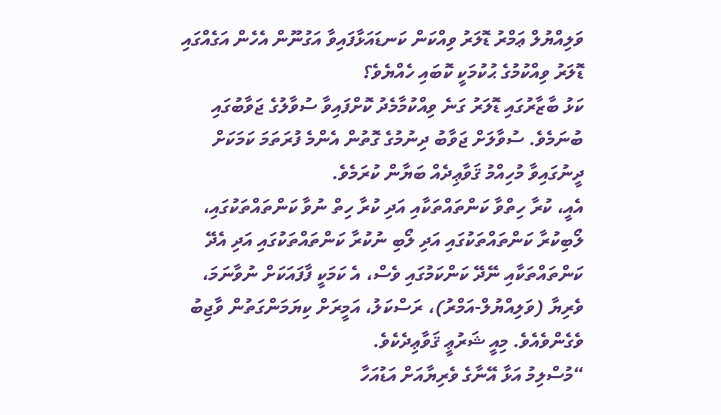ވަލިއްޔުލް ޢަމްރު ޑޮލަރު ވިއްކަން ކަނޑައަޅާފައިވާ އަގުނޫން އެހެން އަގެއްގައި ޑޮލަރު ވިއްކުމުގެ ޙުކުމަކީ ކޮބައި ހެއްޔެވެ؟
ކަޅު ބާޒާރުގައި ޑޮލަރު ގަނެ ވިއްކުމާމެދު ކޮށްފައިވާ ސުވާލުގެ ޖަވާބުގައި ބުނަމެވެ. ސުވާލަށް ޖަވާބު ދިނުމުގެ ގޮތުން އެންމެ ފުރަތަމަ ކަމަކަށް ދީނުގައިވާ މުހިއްމު ޤަވާޢިދެއް ބަޔާން ކުރަމެވެ.
އެއީ، ކުރާ ހިތްވާ ކަންތައްތަކާއި އަދި ކުރާ ހިތް ނުވާ ކަންތައްތަކުގައި، ލޯބިކުރާ ކަންތައްތަކުގައި އަދި ލޯބި ނުކުރާ ކަންތައްތަކުގައި އަދި އެދޭ ކަންތައްތަކާއި ނޭދޭ ކަންކަމުގައި ވެސް، އެ ކަމަކީ ފާފައަކަށް ނުވާނަމަ، ވެރިޔާ (ވަލިއްޔުލް-އަމްރު)، ރަސްކަލު، އަމީރަށް ކިޔަމަންގަތުން ވާޖިބު ވެގެންވެއެވެ. މިއީ ޝަރުޢީ ޤަވާޢިދެކެވެ.
“މުސްލިމު އަޅާ އޭނާގެ ވެރިޔާއަށް އަޑުއަހާ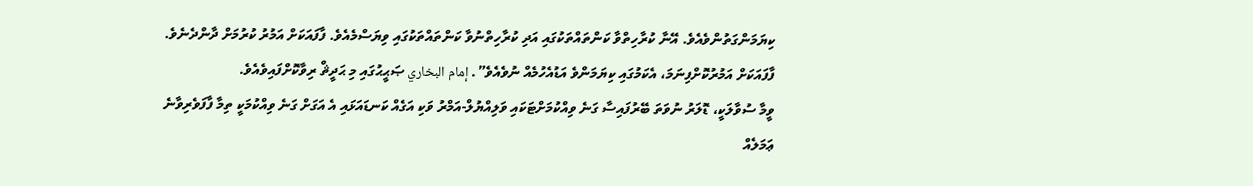ކިޔަމަންގަތުންވެއެވެ. އޭނާ ކުރާހިތްވާ ކަންތައްތަކުގައި އަދި ކުރާހިތްނުވާ ކަންތައްތަކުގައި ވިޔަސްމެއެވެ. ފާފައަކަށް އަމުރު ކުރުމަށް ދާންދެނެވެ. ފާފައަކަށް އަމުރުކޮށްފިނަމަ، އެކަމުގައި ކިޔަމަންވެ އަޑުއެހުމެއް ނުވެއެވެ”. إمام البخاري ޞަޙީޙުގައި މި ޙަދީޘް ރިވާކޮށްފައިވެއެވެ.
ވީމާ ސުވާލަކީ، ޑޮލަރު ނުވަތަ ބޭރުފައިސާ ގަނެ ވިއްކުމަށްޓަކައި ވަލިއްޔުލް-އަމްރު ވަކި އަގެއް ކަނޑައަޅައި އެ އަގަށް ގަނެ ވިއްކުމަކީ ތިމާ ފާފަވެރިވާނެ ޢަމަލެއް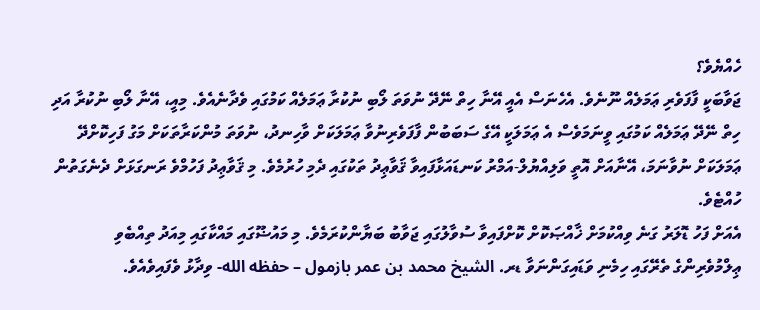ހެއްޔެވެ؟
ޖަވާބަކީ ފާފަވެރި ޢަމަލެއް ނޫނެވެ. އެހެނަސް އެއީ އޭނާ ހިތް ނޭދޭ ނުވަތަ ލޯބި ނުކުރާ ޢަމަލެއް ކަމުގައި ވެދާނެއެވެ. މިއީ، އޭނާ ލޯބި ނުކުރާ އަދި ހިތް ނޭދޭ ޢަމަލެއް ކަމުގައި ވީނަމަވެސް އެ ޢަމަލަކީ އޭގެ ސަބަބުން ފާފަވެރިނުވާ ޢަމަލަކަށް ވާހިނދު، ނުވަތަ މުންކަރާތަކަށް މަގު ފަހިކޮށްދޭ ޢަމަލަކަށް ނުވާނަމަ، އޭނާއަށް އޮތީ ވަލިއްޔުލް-އަމްރު ކަނޑައަޅާފައިވާ ޤަވާޢިދު ތަކުގައި ދެމި ހުރުމެވެ. މި ޤަވާޢިދު ފަހުމްވެ ރަނގަޅަށް ދެނެގަތުން ހުއްޓެވެ.
އެއަށް ފަހު ޑޮލަރު ގަނެ ވިއްކުމަށް ޚާއްޞަކޮށް ކޮށްފައިވާ ސުވާލުގައި ޖަވާބު ބަޔާންކުރަމެވެ. މި މައުޟޫގައި މައްކާގައި މިއަދު ތިއްބެވި ޢިލްމުވެރިންގެ ތެރޭގައި ހިމެނި ވަޑައިގަންނަވާ ޑރ. الشيخ محمد بن عمر بازمول – حفظه الله- ވިދާޅު ވެފައިވެއެވެ.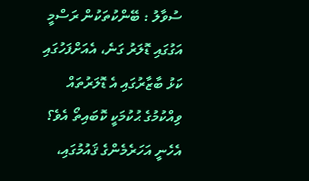ސުވާލު : ބޭންކުތަކުން ރަސްމީ އަގުގައި ޑޮލަރު ގަނެ، އެއަށްފަހުގައި ކަޅު ބާޒާރުގައި އެ ޑޮލަރުތައް ވިއްކުމުގެ ޙުކުމަކީ ކޮބައިތޯ އެވެ؟ އެހެނީ އަހަރެމެންގެ ޤައުމުގައި،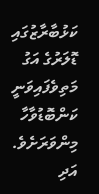ކަޅުބާރާޒުގައި ޑޮލަރުގެ އަގު މަތިވެފައިވަނީ ކަންބޮޑުވާހާ މިންވަރަށެވެ. އަދި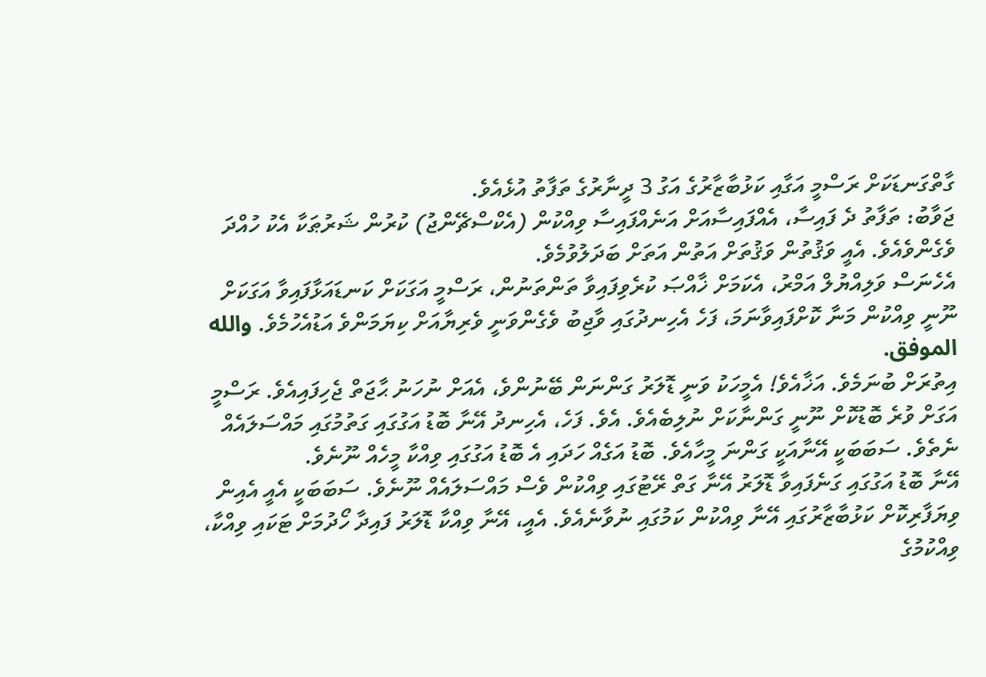ގާތްގަނޑަކަށް ރަސްމީ އަގާއި ކަޅުބާޒާރުގެ އަގު 3 ދީނާރުގެ ތަފާތު އުޅެއެވެ.
ޖަވާބު: ތަފާތު ދެ ފައިސާ، އެއްފައިސާއަށް އަނެއްފައިސާ ވިއްކުން (އެކްސްޗޭންޖު) ކުރުން ޝަރުޠަކާ އެކު ހުއްދަ ވެގެންވެއެވެ. އެއީ ވަޤުތުން ވަޤުތަށް އަތުން އަތަށް ބަދަލުވުމެވެ.
އެހެނަސް ވަލިއްޔުލް އަމްރު، އެކަމަށް ޚާއްޞަ ކުރެވިފައިވާ ތަންތަނުން، ރަސްމީ އަގަކަށް ކަނޑައަޅާފައިވާ އަގަކަށް ނޫނީ ވިއްކުން މަނާ ކޮށްފައިވާނަމަ، ފަހެ އެހިނދުގައި ވާޖިބު ވެގެންވަނީ ވެރިޔާއަށް ކިޔަމަންވެ އަޑުއެހުމެވެ. والله الموفق.
އިތުރަށް ބުނަމެވެ. އަޚާއެވެ! އެމީހަކު ވަނީ ޑޮލަރު ގަންނަން ބޭނުންވެ، އެއަށް ނުހަނު ޙާޖަތް ޖެހިފައިއެވެ. ރަސްމީ އަގަށް ވުރެ ބޮޑުކޮށް ނޫނީ ގަންނާކަށް ނުލިބެއެވެ. އެވެ. ފަހެ، އެހިނދު އޭނާ ބޮޑު އަގުގައި ގަތުމުގައި މައްސަލައެއް ނެތެވެ. ސަބަބަކީ އޭނާއަކީ ގަންނަ މީހާއެވެ. ބޮޑު އަގެއް ހަދައި އެ ބޮޑު އަގުގައި ވިއްކާ މީހެއް ނޫނެވެ.
އޭނާ ބޮޑު އަގުގައި ގަނެފައިވާ ޑޮލަރު އޭނާ ގަތް ރޭޓުގައި ވިއްކުން ވެސް މައްސަލައެއް ނޫނެވެ. ސަބަބަކީ އެއީ އެއިން ވިޔަފާރިކޮށް ކަޅުބާޒާރުގައި އޭނާ ވިއްކުން ކަމުގައި ނުވާނެއެވެ. އެއީ، އޭނާ ވިއްކާ ޑޮލަރު ފައިދާ ހޯދުމަށް ޓަކައި ވިއްކާ، ވިއްކުމުގެ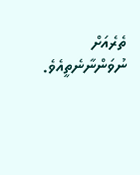ތެރެއަށް ނުވަންނާނެތީއެވެ.